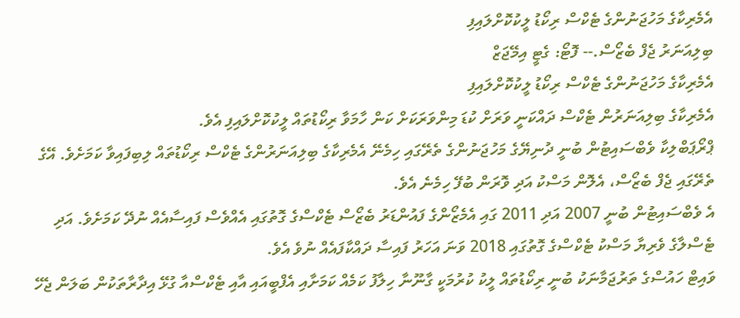އެމެރިކާގެ މަހުޖަނުންގެ ޓެކްސް ރިކޯޑު ލީކުކޮށްލައިފި
ބިލިއަނަރު ޖެފް ބެޒޯސް.-- ފޮޓޯ: ގެޓީ އިމޭޖަޒް
އެމެރިކާގެ މަހުޖަނުންގެ ޓެކްސް ރިކޯޑު ލީކުކޮށްލައިފި
އެމެރިކާގެ ބިލިއަނަރުން ޓެކްސް ދައްކަނީ ވަރަށް ކުޑަ މިންވަރަކަށް ކަން ހާމަވާ ރިކޯޑުތައް ލީކުކޮށްލައިފި އެވެ.
ޕްރޯޕަބްލިކާ ވެބްސައިޓުން ބުނީ ދުނިޔޭގެ މަހުޖަނުންގެ ތެރޭގައި ހިމެނޭ އެމެރިކާގެ ބިލިއަނަރުންގެ ޓެކްސް ރިކޯޑުތައް ލިބިފައިވާ ކަމަށެވެ. އޭގެ ތެރޭގައި ޖެފް ބެޒޯސް، އެލޮން މަސްކު އަދި ވޮރަން ބުފޭ ހިމެނެ އެވެ.
އެ ވެބްސައިޓުން ބުނީ 2007 އަދި 2011 ގައި އެމެޒޯންގެ ފައުންޑަރު ބެޒޯސް ޓެކްސްގެ ގޮތުގައި އެއްވެސް ފައިސާއެއް ނުދޭ ކަމަށެވެ. އަދި ޓެސްލާގެ ވެރިޔާ މަސްކު ޓެކްސްގެ ގޮތުގައި 2018 ވަނަ އަހަރު ފައިސާ ދައްކާފައެއް ނުވެ އެވެ.
ވައިޓް ހައުސްގެ ތަރުޖަމާނަކު ބުނީ ރިކޯޑުތައް ލީކު ކުރުމަކީ ގާނޫނާ ހިލާފު ކަމެއް ކަމަށާއި އެފްބީއައި އާއި ޓެކްސްއާ ގުޅޭ އިދާރާތަކުން ބަލަން ޖެހޭ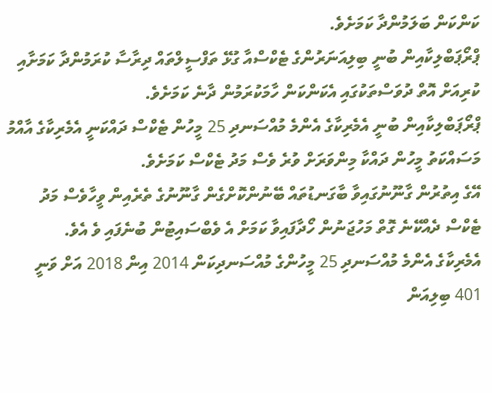ކަންކަން ބަލަމުންދާ ކަމަށެވެ.
ޕްރޯޕަބްލިކާއިން ބުނީ ބިލިއަނަރުންގެ ޓެކްސްއާ ގުޅޭ ތަފްސީލްތައް ދިރާސާ ކުރަމުންދާ ކަމަށާއި ކުރިއަށް އޮތް ދުވަސްތަކުގައި އެކަންކަން ހާމަކުރަމުން ދާނެ ކަމަށެވެ.
ޕްރޯޕަބްލިކާއިން ބުނީ އެމެރިކާގެ އެންމެ މުއްސަނދި 25 މީހުން ޓެކްސް ދައްކަނީ އެމެރިކާގެ އާއްމު މަސައްކަތު މީހުން ދައްކާ މިންވަރަށް ވުރެ ވެސް މަދު ޓެކްސް ކަމަށެވެ.
އޭގެ އިތުރުން ގާނޫނުގައިވާ ބާގަނޑުތައް ބޭނުންކޮށްގެން ގާނޫނުގެ ތެރެއިން ވީހާވެސް މަދު ޓެކްސް ދެއްކޭނެ ގޮތް މަހުޖަނުން ހޯދާފައިވާ ކަމަށް އެ ވެބްސައިޓުން ބުނެފައި ވެ އެވެ.
އެމެރިކާގެ އެންމެ މުއްސަނދި 25 މީހުންގެ މުއްސަނދިކަން 2014 އިން 2018 އަށް ވަނީ 401 ބިލިއަން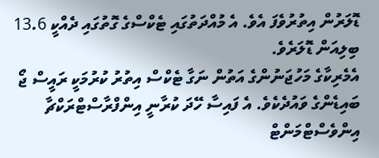ޑޮލަރުން އިތުރުވެފަ އެވެ. އެ މުއްދަތުގައި ޓެކްސްގެ ގޮތުގައި ދެއްކީ 13.6 ބިލިއަން ޑޮލަރެވެ.
އެމެރިކާގެ މަހުޖަނުންގެ އަތުން ނަގާ ޓެކްސް އިތުރު ކުރުމަކީ ރައީސް ޖޯ ބައިޑެންގެ ވައުދެކެވެ. އެ ފައިސާ ހޭދަ ކުރާނީ އިންފްރާސްޓްރަކްޗާ އިންވެސްޓްމަންޓް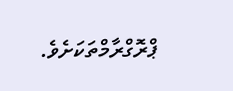ޕްރޮގްރާމްތަކަށެވެ.